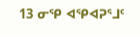13 ᓂᕿ ᐊᕿᐊᕈᕐᒧᑦ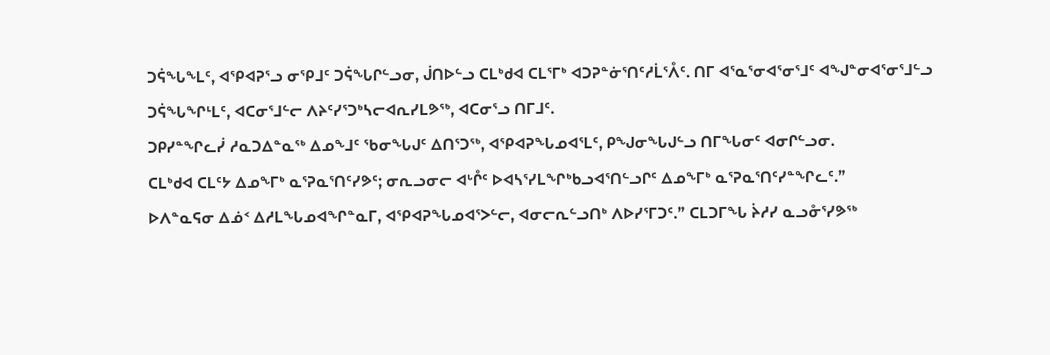ᑐᕌᖓᖕᒪᑦ, ᐊᕿᐊᕈᕐᓗ ᓂᕿᒧᑦ ᑐᕌᖓᒋᓪᓗᓂ, ᒎᑎᐅᓪᓗ ᑕᒪᒃᑯᐊ ᑕᒪᕐᒥᒃ ᐊᑐᕈᓐᓃᕐᑎᑦᓱᒫᕐᐰᑦ. ᑎᒥ ᐊᕐᓇᕐᓂᐊᕐᓂᕐᒧᑦ ᐊᖑᓐᓂᐊᕐᓂᕐᒧᓪᓗ ᑐᕌᖓᖏᒻᒪᑦ, ᐊᑕᓂᕐᒧᓪᓕ ᐱᔨᑦᓯᕐᑐᒃᓴᓕᐊᕆᓯᒪᕗᖅ, ᐊᑕᓂᕐᓗ ᑎᒥᒧᑦ.
ᑐᑭᓯᓐᖏᓚᓰ ᓱᓇᑐᐃᓐᓇᖅ ᐃᓄᖕᒧᑦ ᖃᓂᖓᒍᑦ ᐃᑎᕐᑐᖅ, ᐊᕿᐊᕈᖓᓄᐊᕐᒪᑦ, ᑭᖑᓂᖓᒍᓪᓗ ᑎᒥᖓᓂᑦ ᐊᓂᒋᓪᓗᓂ.
ᑕᒪᒃᑯᐊ ᑕᒪᑦᔭ ᐃᓄᖕᒥᒃ ᓇᕐᕈᓇᕐᑎᑦᓯᕗᑦ; ᓂᕆᓗᓂᓕ ᐊᒡᒊᑦ ᐅᐊᓴᕐᓯᒪᖏᒃᑲᓗᐊᕐᑎᓪᓗᒋᑦ ᐃᓄᖕᒥᒃ ᓇᕐᕈᓇᕐᑎᑦᓯᓐᖏᓚᑦ.”
ᐅᐱᓐᓇᕋᓂ ᐃᓅᑉ ᐃᓱᒪᖓᓄᐊᖏᓐᓇᒥ, ᐊᕿᐊᕈᖓᓄᐊᕐᐳᓪᓕ, ᐊᓂᓕᕆᓪᓗᑎᒃ ᐱᐅᓯᕐᒥᑐᑦ.” ᑕᒪᑐᒥᖓ ᔩᓱᓯ ᓇᓗᓁᕐᓯᕗᖅ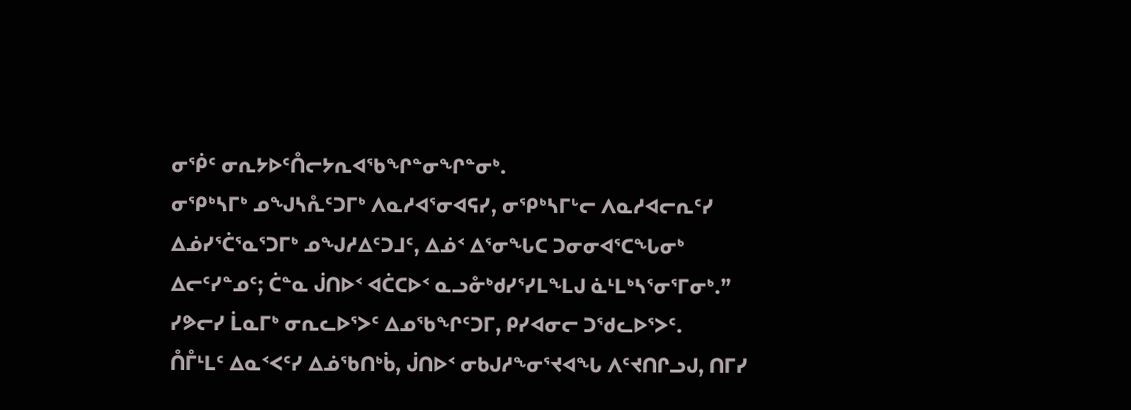ᓂᖀᑦ ᓂᕆᔭᐅᑦᑍᓕᔭᕆᐊᖃᖏᓐᓂᖏᓐᓂᒃ.
ᓂᕿᒃᓴᒥᒃ ᓄᖑᓴᕅᑦᑐᒥᒃ ᐱᓇᓱᐊᕐᓂᐊᕋᓯ, ᓂᕿᒃᓴᒥᒡᓕ ᐱᓇᓱᐊᓕᕆᑦᓯ ᐃᓅᓯᕐᑖᕐᓇᕐᑐᒥᒃ ᓄᖑᓱᐃᑦᑐᒧᑦ, ᐃᓅᑉ ᐃᕐᓂᖓᑕ ᑐᓂᓂᐊᕐᑕᖓᓂᒃ ᐃᓕᑦᓯᓐᓄᑦ; ᑖᓐᓇ ᒎᑎᐅᑉ ᐊᑖᑕᐅᑉ ᓇᓗᓁᒃᑯᓯᕐᓯᒪᖕᒪᒍ ᓈᒻᒪᒃᓴᕐᓂᕐᒥᓂᒃ.”
ᓯᕗᓕᓯ ᒫᓇᒥᒃ ᓂᕆᓚᐅᕐᐳᑦ ᐃᓄᖃᖏᑦᑐᒥ, ᑭᓯᐊᓂᓕ ᑐᖁᓚᐅᕐᐳᑦ.
ᑍᒤᒻᒪᑦ ᐃᓇᑉᐸᑦᓯ ᐃᓅᖃᑎᒃᑳ, ᒎᑎᐅᑉ ᓂᑲᒍᓱᖕᓂᕐᔪᐊᖓ ᐱᑦᔪᑎᒋᓗᒍ, ᑎᒥᓯ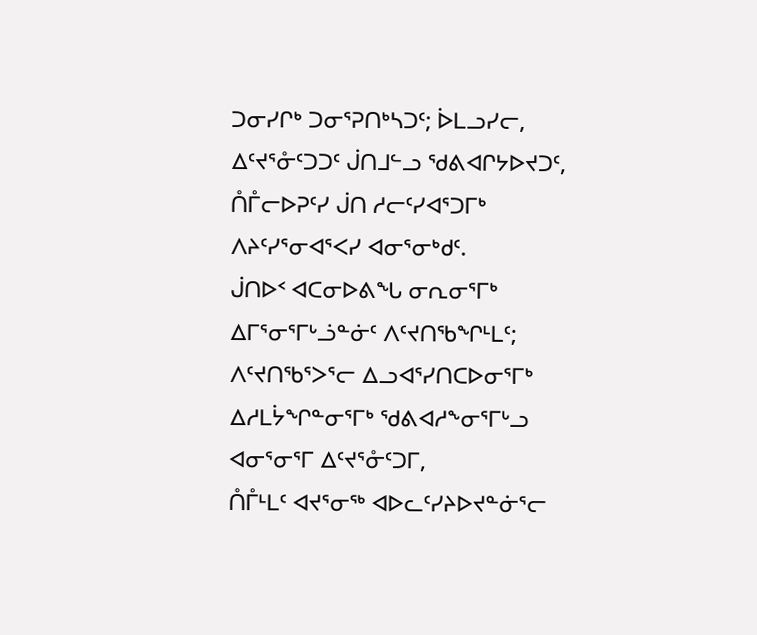ᑐᓂᓯᒋᒃ ᑐᓂᕐᕈᑎᒃᓴᑐᑦ; ᐆᒪᓗᓯᓕ, ᐃᑦᔪᕐᓁᑦᑐᑐᑦ ᒎᑎᒧᓪᓗ ᖁᕕᐊᒋᔭᐅᔪᑐᑦ, ᑍᒤᓕᐅᕈᑦᓯ ᒎᑎ ᓱᓕᑦᓯᐊᕐᑐᒥᒃ ᐱᔨᑦᓯᕐᓂᐊᕐᐸᓯ ᐊᓂᕐᓂᒃᑯᑦ.
ᒎᑎᐅᑉ ᐊᑕᓂᐅᕕᖓ ᓂᕆᓂᕐᒥᒃ ᐃᒥᕐᓂᕐᒥᒡᓘᓐᓃᑦ ᐱᑦᔪᑎᖃᖏᒻᒪᑦ; ᐱᑦᔪᑎᖃᕐᐳᕐᓕ ᐃᓗᐊᕐᓯᑎᑕᐅᓂᕐᒥᒃ ᐃᓱᒪᔮᖏᓐᓂᕐᒥᒃ ᖁᕕᐊᓱᖕᓂᕐᒥᒡᓗ ᐊᓂᕐᓂᕐᒥ ᐃᑦᔪᕐᓁᑦᑐᒥ,
ᑍᒤᒻᒪᑦ ᐊᔪᕐᓂᖅ ᐊᐅᓚᑦᓯᔨᐅᔪᓐᓃᕐᓕ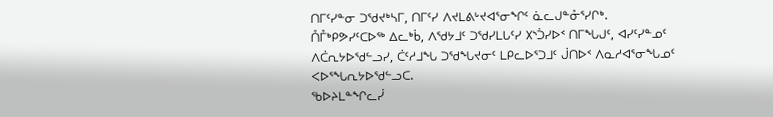ᑎᒥᑦᓯᓐᓂ ᑐᖁᔪᒃᓴᒥ, ᑎᒥᑦᓯ ᐱᔪᒪᕕᒡᔪᐊᕐᓂᖏᑦ ᓈᓚᒍᓐᓁᕐᓯᒋᒃ.
ᑍᒤᒃᑭᕗᓯᑦᑕᐅᖅ ᐃᓚᒃᑳ, ᐱᖁᔭᒧᑦ ᑐᖁᓯᒪᒐᑦᓯ ᙭ᔅᑑᓯᐅᑉ ᑎᒥᖓᒍᑦ, ᐊᓯᑦᓯᓐᓄᑦ ᐱᑖᕆᔭᐅᖁᓪᓗᓯ, ᑖᑦᓱᒧᖓ ᑐᖁᖓᔪᓂᑦ ᒪᑭᓚᐅᕐᑐᒧᑦ ᒎᑎᐅᑉ ᐱᓇᓱᐊᕐᓂᖓᓄᑦ ᐸᐅᕐᖓᕆᔭᐅᖁᓪᓗᑕ.
ᖃᐅᔨᒪᓐᖏᓚᓰ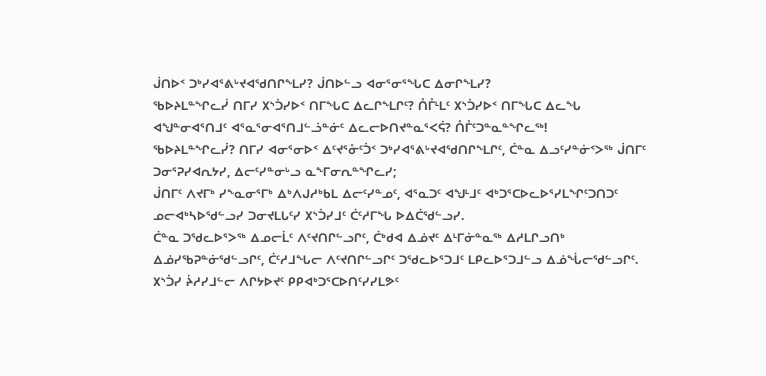ᒎᑎᐅᑉ ᑐᒃᓯᐊᕐᕕᒡᔪᐊᖁᑎᒋᖕᒪᓯ? ᒎᑎᐅᓪᓗ ᐊᓂᕐᓂᕐᖓᑕ ᐃᓂᒋᖕᒪᓯ?
ᖃᐅᔨᒪᓐᖏᓚᓰ ᑎᒥᓯ ᙭ᔅᑑᓯᐅᑉ ᑎᒥᖓᑕ ᐃᓚᒋᖕᒪᒋᑦ? ᑍᒤᒻᒪᑦ ᙭ᔅᑑᓯᐅᑉ ᑎᒥᖓᑕ ᐃᓚᖓ ᐊᖑᓐᓂᐊᕐᑎᒧᑦ ᐊᕐᓇᕐᓂᐊᕐᑎᒧᓪᓘᓐᓃᑦ ᐃᓚᓕᐅᑎᔪᓐᓇᕐᐸᕌ? ᑍᒤᑦᑐᓐᓇᓐᖏᓚᖅ!
ᖃᐅᔨᒪᓐᖏᓚᓰ? ᑎᒥᓯ ᐊᓂᕐᓂᐅᑉ ᐃᑦᔪᕐᓁᑦᑑᑉ ᑐᒃᓯᐊᕐᕕᒡᔪᐊᖁᑎᒋᖕᒪᒋᑦ, ᑖᓐᓇ ᐃᓗᑦᓯᓐᓃᑉᐳᖅ ᒎᑎᒥᑦ ᑐᓂᕐᕈᓯᐊᕆᔭᓯ, ᐃᓕᑦᓯᓐᓂᒡᓗ ᓇᖕᒥᓂᕆᓐᖏᓚᓯ;
ᒎᑎᒥᑦ ᐱᔪᒥᒃ ᓯᖕᓇᓂᕐᒥᒃ ᐃᒃᐱᒍᓱᒃᑲᒪ ᐃᓕᑦᓯᓐᓄᑦ, ᐊᕐᓇᑐᑦ ᐊᖑᒻᒧᑦ ᐊᒃᑐᕐᑕᐅᓚᐅᕐᓯᒪᖏᑦᑐᑎᑐᑦ ᓄᓕᐊᒃᓴᐅᖁᓪᓗᓯ ᑐᓂᔪᒪᒐᑦᓯ ᙭ᔅᑑᓯᒧᑦ ᑖᑦᓱᒥᖓ ᐅᐃᑖᖁᓪᓗᓯ.
ᑖᓐᓇ ᑐᖁᓚᐅᕐᐳᖅ ᐃᓄᓕᒫᑦ ᐱᑦᔪᑎᒋᓪᓗᒋᑦ, ᑖᒃᑯᐊ ᐃᓅᔪᑦ ᐃᒻᒥᓃᓐᓇᖅ ᐃᓱᒪᒋᓗᑎᒃ ᐃᓅᓯᖃᕈᓐᓃᖁᓪᓗᒋᑦ, ᑖᑦᓱᒧᖓᓕ ᐱᑦᔪᑎᒋᓪᓗᒋᑦ ᑐᖁᓚᐅᕐᑐᒧᑦ ᒪᑭᓚᐅᕐᑐᒧᓪᓗ ᐃᓅᖔᓕᖁᓪᓗᒋᑦ.
᙭ᔅᑑᓯ ᔩᓱᓯᒧᓪᓕ ᐱᒋᔭᐅᔪᑦ ᑭᑭᐊᒃᑐᕐᑕᐅᑎᑦᓯᓯᒪᕗᑦ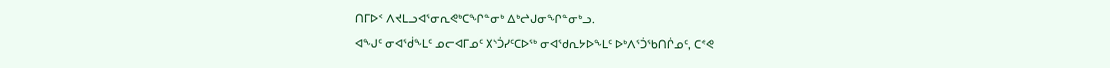ᑎᒥᐅᑉ ᐱᔪᒪᓗᐊᕐᓂᕆᕙᒃᑕᖏᓐᓂᒃ ᐃᒃᖠᒍᓂᖏᓐᓂᒃᓗ.
ᐊᖑᑦ ᓂᐊᖂᖕᒪᑦ ᓄᓕᐊᒥᓄᑦ ᙭ᔅᑑᓯᑦᑕᐅᖅ ᓂᐊᖁᕆᔭᐅᖕᒪᑦ ᐅᒃᐱᕐᑑᖃᑎᒌᓄᑦ, ᑕᕝᕙ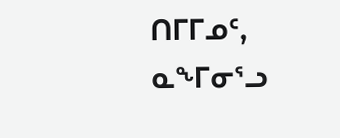ᑎᒥᒥᓄᑦ, ᓇᖕᒥᓂᕐᓗ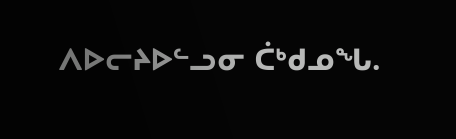ᐱᐅᓕᔨᐅᓪᓗᓂ ᑖᒃᑯᓄᖓ.